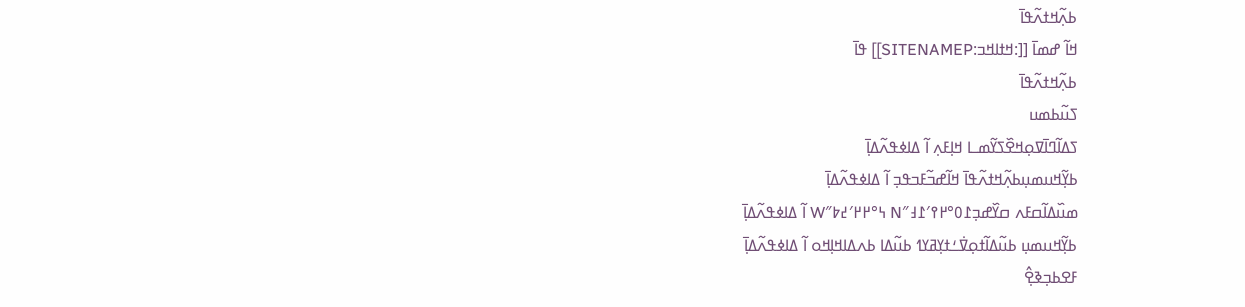ߕߍ߲߬ߞߙߍ߬ߟߊ߫
ߞߊ߬ ߝߘߊ߫ [[:ߞߙߊߞߏ:SITENAMEP]] ߟߊ߫
ߕߍ߲߬ߞߙߍ߬ߟߊ߫
ߖߎ߬ߕߘߎ
ߖߡߊ߬ߣߊ߫ߜߋ߲ߞߐ߰ߖߌ߬ߘߺߊ ߞߊ߲ߓߍ߲ ߊ߬ ߡߊߦߟߍ߬ߡߊ߲߫
ߕߌ߲߬ߞߎߘߎ߲ߕߍ߲߬ߞߙߍ߬ߟߊ߫ ߞߊ߬ߝߏ߬ߓߏߟߏ߲ ߊ߬ ߡߊߦߟߍ߬ߡߊ߲߫
ߘߎ߰ߡߊ߬ߛߓߍ ߛߌ߰ߝߏ߲߁߀°߂߉′߁߃″N ߆°߂߂′߄߈″W ߊ߬ ߡߊߦߟߍ߬ߡߊ߲߫
ߕߌ߲߬ߞߎߘߎ߲ ߕߎ߬ߡߊ߬ߙߋ߲ߜ߭ߑߙߌ߲ߥߌߗ ߕߎ߬ߡߊ ߕߍߡߊߞߊ߲ߞߋ ߊ߬ ߡߊߦߟߍ߬ߡߊ߲߫
ߓߐߕߏ߲ߢߐ߲߮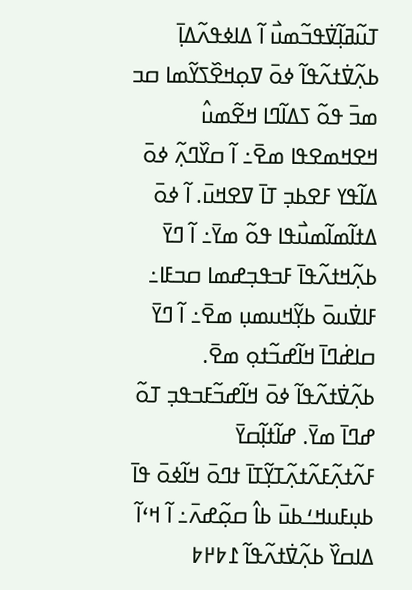ߠߎ߬ߥߊ߲߬ߜ߭ߟߏ߬ߘߎ߯ ߊ߬ ߡߊߦߟߍ߬ߡߊ߲߫
ߕߍ߲߬ߜ߭ߙߍ߬ߟߊ߬ ߦߋ߫ ߜߋ߲ߞߐ߰ߖߌ߬ߘߊ ߛߏ ߘߏ߫ ߟߋ߬ ߖߡߊ߬ߣߊ ߞߐ߬ߘߎ߮ ߞߐߞߘߐߟߊ ߘߐ߫߸ ߊ߬ ߛߌ߰ߣߍ߲߬ ߦߋ߫ ߡߊ߬ߟߌ ߓߐߕߏ߲ ߠߊ߫ ߜߐߞߎ߫. ߊ߬ ߦߋ߫ ߡߙߊ߬ߘߊ߬ߘߎ߯ߟߊ ߟߋ߬ ߘߌ߫߸ ߊ߬ ߣߌ߫ ߕߍ߲߬ߞߙߍ߬ߟߊ߫ ߓߏߟߏ߲ߝߘߊ ߛߏߓߊ߸ ߓߊߜ߭ߎߋ߫ ߕߌ߲߬ߞߎߘߎ߲ ߘߐ߫߸ ߊ߬ ߣߌ߫ ߛߊߝ߭ߣߊ߫ ߞߊ߬ߝߏ߬ߙߋ߲ ߘߐ߫. ߕߍ߲߬ߜ߭ߙߍ߬ߟߊ߬ ߦߋ߫ ߞߊ߬ߝߏ߬ߓߏߟߏ߲ ߠߋ߬ ߝߣߊ߫ ߘߌ߫. ߝߊ߬ߙߊ߲߬ߛߌ߫ ߓߍ߬ߙߍ߲߬ߓߍ߬ߙߍ߲߬ߠߌ߲߬ߠߊ߫ ߙߣߋ߫ ߞߊ߬ߦߋ߫ ߟߊ߫ ߕߎ߲ߓߎߞߑߕߎ߫ ߕߊ߮ ߛߋ߲߬ߝߍ߫߸ ߊ߬ ߞߵߊ߬ ߡߊߛߌ߰ ߕߍ߲߬ߜ߭ߙߍ߬ߟߊ߬ ߁߈߂߈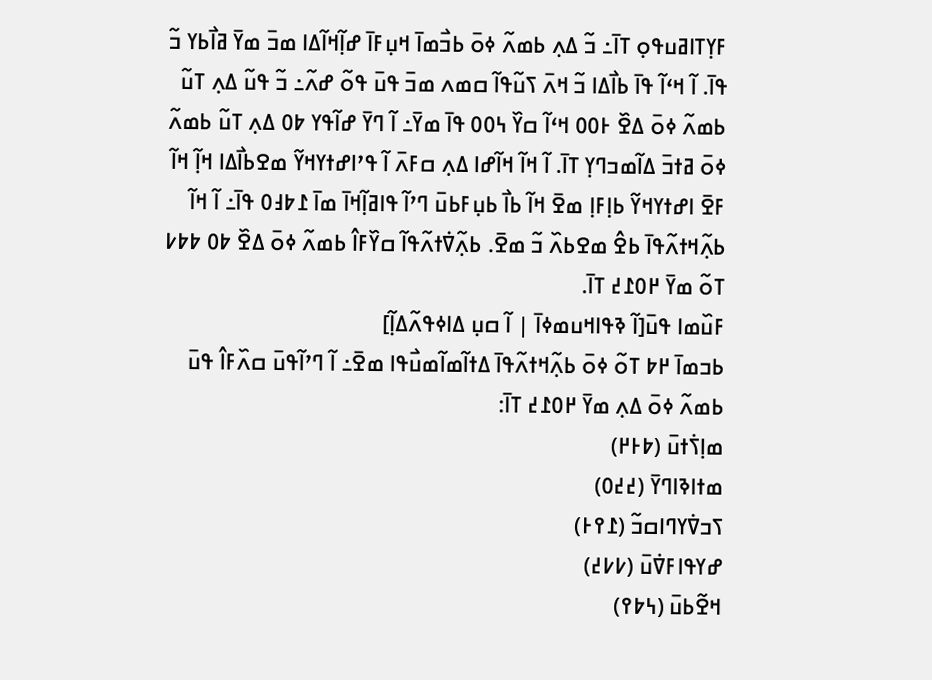ߓߌ߲ߠߊߥߎߟߋ߲ ߠߊ߫߸ ߏ߬ ߡߍ߲ ߕߘߍ߬ ߦߋ߫ ߕߏ߯ߘߊ߫ ߞߎ߲ߓߊ߫ ߝߊ߲߬ߞߊ߬ߡߊ ߘߏ߫ ߘߌ߫ ߥߊ߯ߕߌ ߏ߬ ߟߊ߫. ߊ߬ ߞߵߊ߬ ߟߊ߫ ߕߊ߯ߡߊ ߏ߬ ߞߍ߫ ߖߎ߬ߟߊ߬ ߛߘߍ ߘߏ߫ ߟߎ߫ ߟߋ߬ ߝߍ߬߸ ߏ߬ ߟߎ߬ ߡߍ߲ ߠߎ߬ ߕߘߍ߬ ߦߋ߫ ߡߐ߰ ߅߀߀ ߞߵߊ߬ ߛߌ߰ ߆߀߀ ߟߊ߫ ߘߌ߫߸ ߊ߬ ߣߌ߫ ߝߊ߬ߟߌ ߈߀ ߡߍ߲ ߠߎ߬ ߕߘߍ߬ ߦߋ߫ ߥߙߏ߫ ߡߊ߬ߘߏߣߌ߲ ߠߊ߫. ߊ߬ ߞߊ߬ ߞߊ߬ߝߊ ߡߍ߲ ߛߓߍ߫ ߊ߬ ߟߴߊߝߙߌߞߌ߬ ߘߐߕߊ߯ߡߊ ߞߊ߲߬ ߞߊ߬ ߓߐ߫ ߊߝߙߌߞߌ߬ ߕߊ߲ߓߊ߲ ߘߐ߫ ߞߊ߬ ߕߊ߯ ߕߎ߲ߓߕߎ߫ ߣߴߊ߬ ߟߊߥߊ߲߬ߞߊ߫ ߘߊ߫ ߁߈߃߀ ߟߊ߫߸ ߊ߬ ߞߊ߬ ߕߍ߲߬ߞߙߍ߬ߟߊ߫ ߕߐ߮ ߘߐߕߍ߰ ߏ߬ ߘߐ߫. ߕߍ߲߬ߜ߭ߙߍ߬ߟߊ߬ ߛߌ߰ߓߊ߮ ߕߘߍ߬ ߦߋ߫ ߡߐ߰ ߈߀ ߈߈߇ ߠߋ߬ ߘߌ߫ ߂߀߁߄ ߠߊ߫.
ߓߎ߰ߘߊ ߟߎ߫[ߊ߬ ߢߟߊߞߎߘߦߊ߫ | ߊ߬ ߛߎ߲ ߡߊߦߟߍ߬ߡߊ߲߬]
ߕߏߘߊ߫ ߂߈ ߠߋ߬ ߦߋ߫ ߕߍ߲߬ߞߙߍ߬ߟߊ߫ ߡߙߊ߬ߘߊ߬ߘߎ߯ߟߊ ߘߐ߫߸ ߊ߬ ߣߴߊ߬ߟߎ߫ ߛߍ߰ߓߊ߮ ߟߎ߫ ߕߘߍ߬ ߦߋ߫ ߡߍ߲ ߘߌ߫ ߂߀߁߄ ߠߊ߫:
ߘߊ߲ߖ߭ߙߎ߫ (߈߅߂)
ߘߙߊߢߊߣߌ߫ (߄߄߀)
ߖߏߜ߭ߌߣߊߛߏ߬ (߁߉߅)
ߝߌߟߊߓߜ߭ߎ߫ (߇߇߄)
ߞߐ߬ߕߎ߫ (߆߈߉)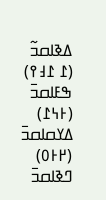ߡߢߊߛߏ߬ (߁ ߁߃߉)
ߒߓߊߛߏ߫ (߅߆߁)
ߡߌߛߊߛߏ߫ (߂߅߀)
ߣߢߊߛߏ߫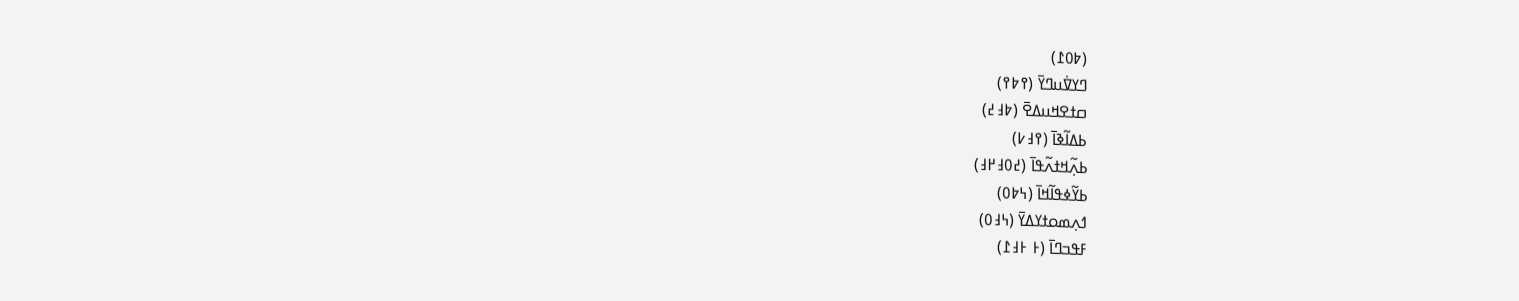(߈߀߁)
ߣߌߜ߭ߎߣߌ߫ (߉߈߉)
ߛߙߐߞߎߡߐ߫ (߈߃߄)
ߕߡߊ߬ߢߊ߫ (߉߃߇)
ߕߍ߲߬ߞߙߍ߬ߟߊ߫ (߄߀߃߂߃)
ߕߌ߬ߦߟߊ߬ߞߊ߫ (߆߈߀)
ߗߍ߲ߘߋߙߌߡߌ߫ (߆߃߀)
ߓߟߏߣߊ߫ (߅ ߅߃߁)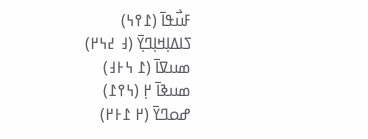ߓߎ߯ߟߊ߫ (߁߉߆)
ߖߊߡߊ߲ߞߊ߲ߣߌ߲߫ (߃ ߄߆߂)
ߘߎߜߊ߫ (߁ ߆߅߃)
ߘߎߢߊ߫ ߂߲ (߆߉߁)
ߝߋߣߌ߫ (߂ ߁߅߂)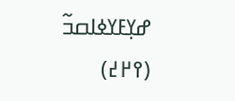ߝߌ߲ߓߌߦߊߛߏ߬ (߉߂߄)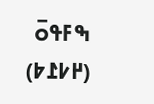ߒߓߟߋ߫ (߂߇߁߈)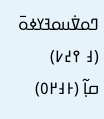ߣߋߜ߭ߎߋߔߌߦߋ߫ (߃ ߉߄߇)
ߛߊ߲߬ (߅߃߂߀)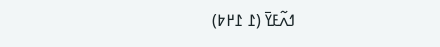ߗߍ߬ߓߌ߫ (߁ ߁߂߈)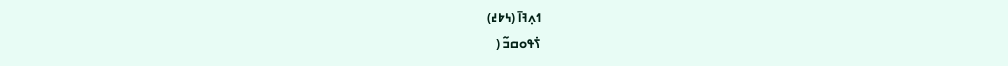ߗߍ߲ߔߊ߫ (߆߈߄)
ߖ߭ߟߋߛߏ߬ (